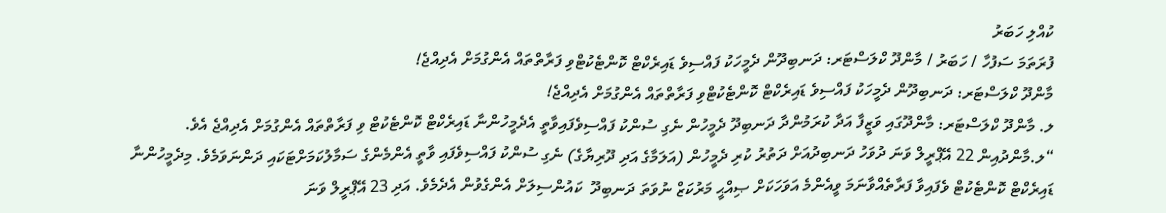ކުއްލި ހަބަރު
ފުރަތަމަ ސަފުހާ / ހަބަރު / މާންދޫ ކްލަސްޓަރ: ދަނބިދޫން ދެމީހަކު ފައްސިވެ ޑައިރެކްޓް ކޮންޓެކުޓްވި ފަރާތްތައް އެންގުމަށް އެދިއްޖެ!
މާންދޫ ކްލަސްޓަރ: ދަނބިދޫން ދެމީހަކު ފައްސިވެ ޑައިރެކްޓް ކޮންޓެކުޓްވި ފަރާތްތައް އެންގުމަށް އެދިއްޖެ!
ލ. މާންދޫ ކްލަސްޓަރ: މާންދޫގައި ވަޒީފާ އަދާ ކުރަމުންދާ ދަނބިދޫ ދެމީހުން ނެގި ސުންކު ފައްސިވެފައިވާތީ އެދެމީހުންނާ ޑައިރެކްޓް ކޮންޓެކުޓް ވި ފަރާތްތައް އެންގުމަށް އެދިއްޖެ އެވެ.
“ލ.މާންދުއިން 22 އޭޕްރީލް ވަނަ ދުވަހު ދަނބިދުއަށް ދަތުރު ކުރި ދެމީހުން (އަލަމާގެ އަދި ދޫރިޔާގެ) ނެގި ސުންކު ފައްސިވެފައި ވާތީ އެންމެންގެ ސަމާލުކަމަށްޓަކައި ދަންނަވަމެވެ. މިދެމީހުންނާ ޑައިރެކްޓް ކޮންޓެކުޓް ވެފައިވާ ފަރާތެއްވާނަމަ ވީއެންމެ އަވަހަކަށް ޞިއްޙީ މަރުކަޒް ނުވަތަ ދަނބިދޫ  ކައުންސިލަށް އެންގެވުން އެދެމެވެ. އަދި 23 އޭޕްރީލް ވަނަ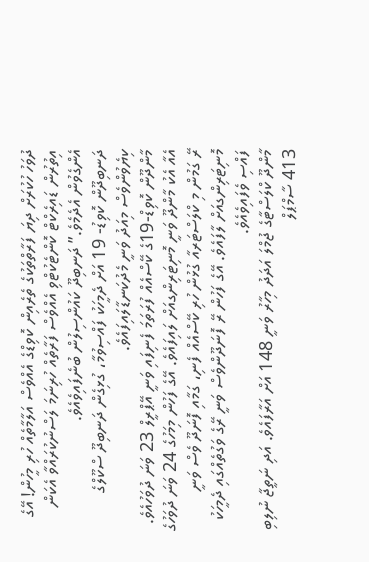ދުވަހު ހުކުރަށް ދިޔަ ފަރާތްތަކުގެ ތެރެއިން ކޮވިޑްގެ އެއްވެސް އަލާމާތެއް ހުރި މީހުން! އޭގެ އިތުރުން ޑައިރެކްޓް ކޮންޓެކުޓްވި އެއްވެސް ފަރާތެއް ހުރިނަމަ ލަސްނުކުރައްވާ އެކަން އެންގެވުން އެދެމެވެ.” ދަނބިދޫ ކައުންސިލުން ބުނެފައިވެއެވެ.
ދަނބިދޫން ކޮވިޑު- 19 އަށް ދެމީހަކު ފައްސިވުމާ، ގުޅިގެން ދަނބިދޫ ސްކޫލްގެ ކިޔެވުންވެސް މިއަދު ވަނީ މެދުކަނޑާލައިފައެވެ.
މާންދޫން ކޮވިޑް-19ގެ ކޭސްއެއް ފުރަތަމަ ފެނިފައި ވަނީ އޭޕްރީލް 23 ވަނަ ދުވަހުއެވެ. އެއާ އެކު މާންދޫ ވަނީ މޮނިޓަރިންގއަށް ލައިފައެވެ. އޭގެ ފަހުން މިމަހުގެ 24 ވަނަ ދުވަހުގެ ރޭ ގަމުން މި ކްލަސްޓަރއާ ގުޅުން ހުރި ކޭސްއެއް ފެނި، ގަމާއި ފޮނަދޫ ވެސް ވަނީ މޮނިޓަރިންގއަށް ލާފައެވެ. އޭގެ ފަހުން ރޭ ފޮނަދޫންވެސް ވަނީ ރޭގެ ވަގުތެއްގައި ދެމީހަކު ފައްސި ވެފައިވެއެވެ.
މާންދޫ ކްލަސްޓާގެ ޖުމްލަ އަދަދު މިހާރު ވަނީ 148 އަށް އަރާފައެވެ. އަދި ނަތީޖާ ނުލިބި 413 ސާމްޕަލް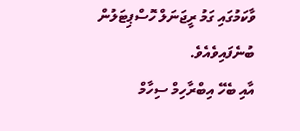ވާކަމުގައި ގަމު ރީޖަނަލް ހޮސްޕިޓަލުން ބުނެފައިވެއެވެ.
އާއި ބެހޭ އިބްރާހިމް ސިހާމް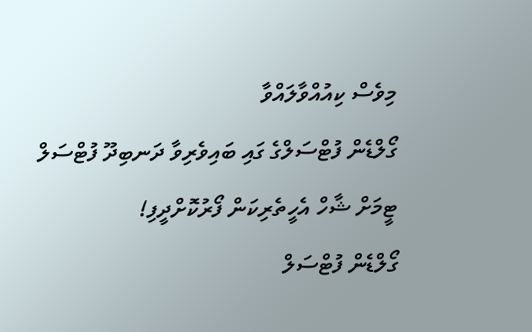މިވެސް ކިއުއްވާލައްވާ
ގޯލްޑެން ފުޓްސަލްގެ ގައި ބައިވެރިވާ ދަނބިދޫ ފުޓްސަލް ޓީމަށް ޝާހް އެހީތެރިކަން ފޯރުކޮށްދީފި!
ގޯލްޑެން ފުޓްސަލް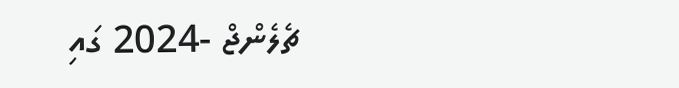ޗެލެންޖް -2024 ގައި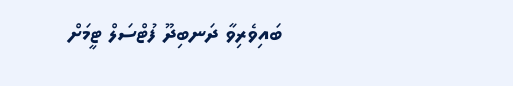ބައިވެރިވާ ދަނބިދޫ ފުޓްސަލް ޓީމަށް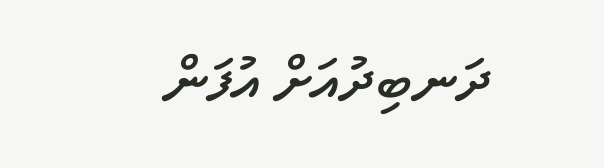ދަނބިދުއަށް އުފަން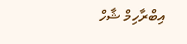އިބްރާހިމް ޝާހް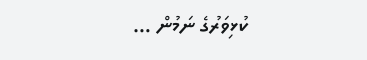ކުޅިވަރުގެ ނަމުން …